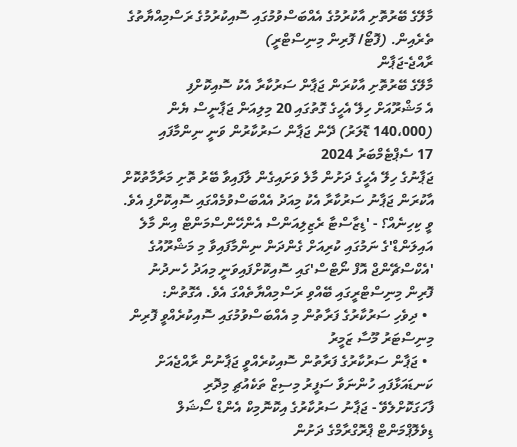މާލޭގެ ބޭރުތޮށި އާކުރުމުގެ އެއްބަސްވުމުގައި ސޮއިކުރުމުގެ ރަސްމިއްޔާތުގެ ތެރެއިން. (ފޮޓޯ/ ފޮރިން މިނިސްޓްރީ)
ރާއްޖެ-ޖަޕާން
މާލޭގެ ބޭރުތޮށި އާކުރަން ޖަޕާން ސަރުކާރާ އެކު ސޮއިކޮށްފި
އެ މަޝްރޫއަށް ހިލޭ އެހީގެ ގޮތުގައި 20 މިލިއަން ޖަޕާނީސް ޔެން (140،000 ޑޮލަރު) ދޭން ޖަޕާން ސަރުކާރުން ވަނީ ނިންމާފައި
17 ސެޕްޓެމްބަރު 2024
ޖަޕާނުގެ ހިލޭ އެހީގެ ދަށުން މާލެ ވަށައިގެން ލާފައިވާ ބޭރު ތޮށި މަރާމާތުކޮށް އާކުރަން ޖަޕާނު ސަރުކާރާ އެކު މިއަދު އެއްބަސްވުމެއްގައި ސޮއިކޮށްފި އެވެ.
ވީ ކިހިނެއް؟ - 'ޑިޒާސްޓާ ރެޒިލިއަންސް އެންހޭންސްމަންޓް އިން މާލެ އައިލަންޑް'ގެ ނަމުގައި ކުރިއަށް ގެންދަން ނިންމާފައިވާ މި މަޝްރޫއުގެ 'އެކްސްޗޭންޖް އޮފް ނޯޓްސް'ގައި ސޮއިކޮށްފައިވަނީ މިއަދު ހެނދުނު ފޮރިން މިނިސްޓްރީގައި ބޭއްވި ރަސްމިއްޔާތެއްގަ އެވެ. އެގޮތުން:
  • ދިވެހި ސަރުކާރުގެ ފަރާތުން މި އެއްބަސްވުމުގައި ސޮއިކުރެއްވީ ފޮރިން މިނިސްޓަރު މޫސާ ޒަމީރު
  • ޖަޕާން ސަރުކާރުގެ ފަރާތުން ސޮއިކުރެއްވީ ޖަޕާނުން ރާއްޖެއަށް ކަނޑައަޅާފައި ހުންނަވާ ސަފީރު މިސިޒް ތަކެއުޗި މިދޮރި
ފާހަގަކޮށްލެވޭ - ޖަޕާނު ސަރުކާރުގެ އިކޮނޮމިކް އެންޑް ސޯޝަލް ޑިވެލޮޕްމަންޓް ޕްރޮގްރާމްގެ ދަށުން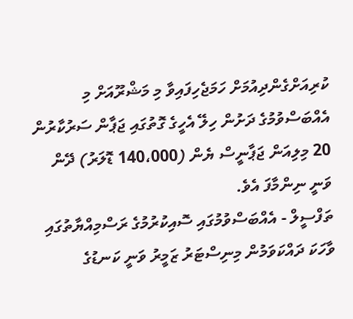ކުރިއަށްގެންދިއުމަށް ހަމަޖެހިފައިވާ މި މަޝްރޫއަށް މި އެއްބަސްވުމުގެ ދަށުން ހިލޭ އެހީގެ ގޮތުގައި ޖަޕާން ސަރުކާރުން 20 މިލިއަން ޖަޕާނީސް ޔެން (140،000 ޑޮލަރު) ދޭން ވަނީ ނިންމާފަ އެވެ.
ތަފްސީލް - އެއްބަސްވުމުގައި ސޮއިކުރުމުގެ ރަސްމިއްޔާތުގައި ވާހަކަ ދައްކަވަމުން މިނިސްޓަރު ޒަމީރު ވަނީ ކަނޑުގެ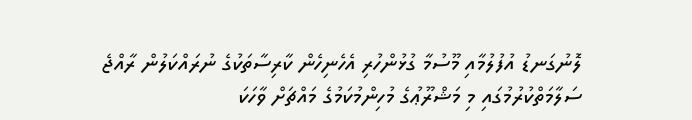ލޮނުގަނޑު އުފުލުމާއި މޫސުމާ ގުޅުންހުރި އެހެނިހެން ކާރިސާތަކުގެ ނުރައްކަލުން ރާއްޖެ ސަލާމަތްކުރުމުގައި މި މަޝްރޫޢުގެ މުހިންމުކަމުގެ މައްޗަށް ވާހަކަ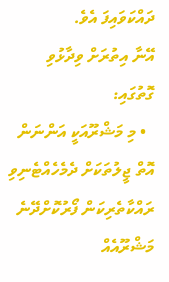ދައްކަވައިފަ އެވެ.
އޭނާ އިތުރަށް ވިދާޅުވި ގޮތުގައި:
  • މި މަޝްރޫއަކީ އަންނަން އޮތް ޖީލުތަކަށް ދެމެހެއްޓެނިވި ރައްކާތެރިކަން ފޯރުކޮށްދޭނެ މަޝްރޫއެއް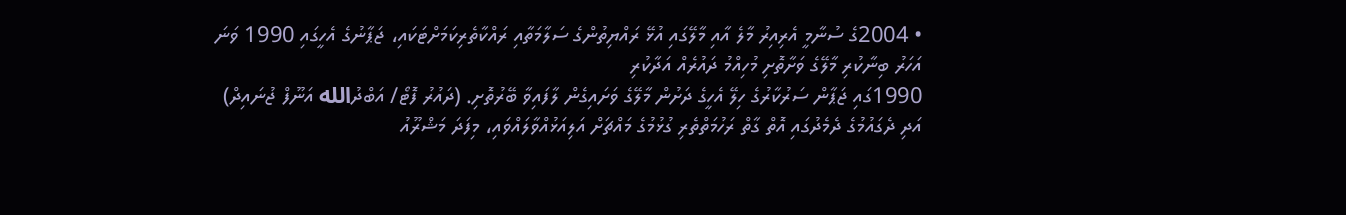• 2004ގެ ސުނާމީ އެރިއިރު މާލެ އާއި މާލޭގައި އުޅޭ ރައްޔިތުންގެ ސަލާމަތާއި ރައްކާތެރިކަމަށްޓަކައި، ޖަޕާނުގެ އެހީގައި 1990 ވަނަ އަހަރު ބިނާކުރި މާލޭގެ ވަށާތޮށި މުހިއްމު ދައުރެއް އަދާކުރި
1990ގައި ޖަޕާން ސަރުކާރުގެ ހިލޭ އެހީގެ ދަށުން މާލޭގެ ވަށައިގެން ލާފައިވާ ބޭރުތޮށި. (ދައުރު ފޮޓޯ/ އަބްދުالله އަނޫފް ޖުނައިދް)
އަދި ދެގައުމުގެ ދެމެދުގައި އޮތް ގާތް ރަހުމަތްތެރި ގުޅުމުގެ މައްޗަށް އަލިއަޅުއްވާލައްވައި، މިފަދަ މަޝްރޫއު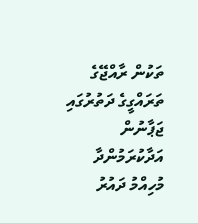ތަކުން ރާއްޖޭގެ ތަރައްގީގެ ދަތުރުގައި ޖަޕާނުން އަދާކުރަމުންދާ މުހިއްމު ދައުރު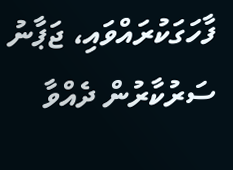ފާހަގަކުރައްވައި، ޖަޕާނު ސަރުކާރުން ދެއްވާ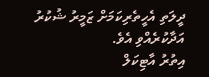ދީލަތި އެހީތެރިކަމަށް ޒަމީރު ޝުކުރު އަދާކުރެއްވި އެވެ.
އިތުރު އާޓިކަލް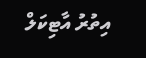އިތުރު އާޓިކަލް